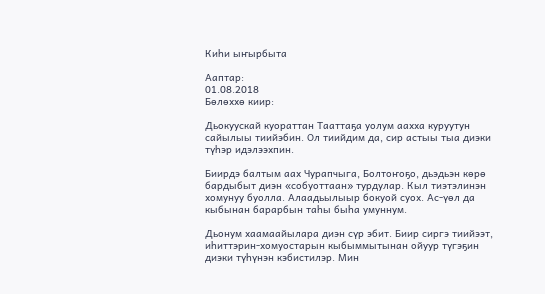Киһи ыҥырбыта

Ааптар:
01.08.2018
Бөлөххө киир:

Дьокуускай куораттан Тааттаҕа уолум аахха куруутун сайылыы тиийэбин. Ол тиийдим да, сир астыы тыа диэки түһэр идэлээхпин.

Биирдэ балтым аах Чурапчыга, Болтоҥоҕо, дьэдьэн көрө бардыбыт диэн «собуоттаан» турдулар. Кыл тиэтэлинэн хомунуу буолла. Алаадьылыыр бокуой суох. Ас-үөл да кыбынан барарбын таһы быһа умуннум.

Дьонум хаамаайылара диэн сүр эбит. Биир сиргэ тиийээт,  иһиттэрин-хомуостарын кыбыммытынан ойуур түгэҕин диэки түһүнэн кэбистилэр. Мин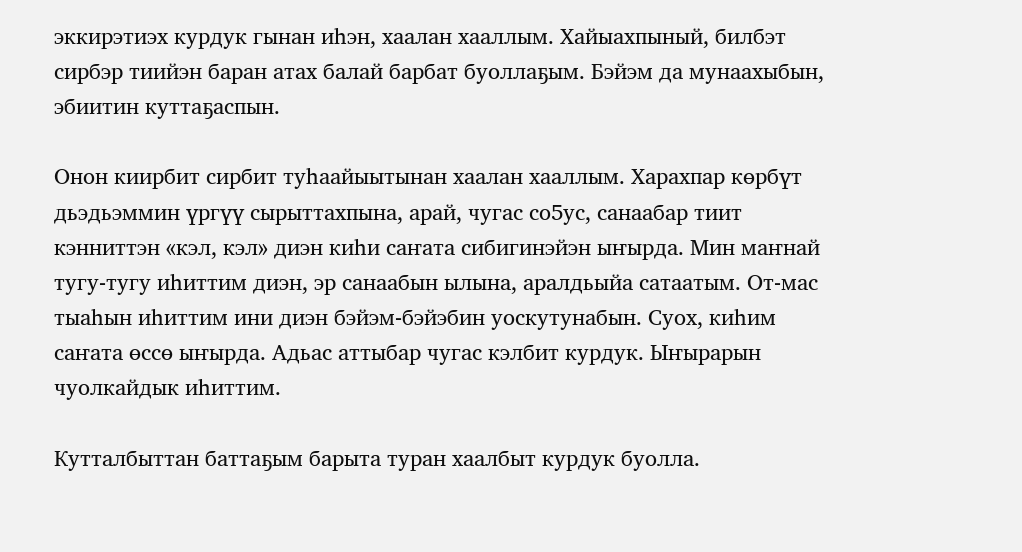эккирэтиэх курдук гынан иһэн, хаалан хааллым. Хайыахпыный, билбэт сирбэр тиийэн баран атах балай барбат буоллаҕым. Бэйэм да мунаахыбын, эбиитин куттаҕаспын.

Онон киирбит сирбит туһаайыытынан хаалан хааллым. Харахпар көрбүт дьэдьэммин үргүү сырыттахпына, арай, чугас со5ус, санаабар тиит кэнниттэн «кэл, кэл» диэн киһи саҥата сибигинэйэн ыҥырда. Мин маҥнай тугу-тугу иһиттим диэн, эр санаабын ылына, аралдьыйа сатаатым. От-мас тыаһын иһиттим ини диэн бэйэм-бэйэбин уоскутунабын. Суох, киһим саҥата өссө ыҥырда. Адьас аттыбар чугас кэлбит курдук. Ыҥырарын чуолкайдык иһиттим.

Кутталбыттан баттаҕым барыта туран хаалбыт курдук буолла.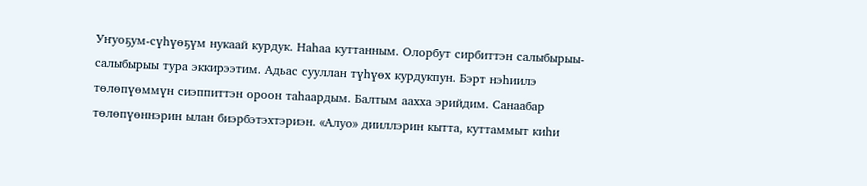Уҥуоҕум-сүһүөҕүм нукаай курдук. Наһаа куттанным. Олорбут сирбиттэн салыбырыы-салыбырыы тура эккирээтим. Адьас сууллан түһүөх курдукпун. Бэрт нэһиилэ төлөпүөммүн сиэппиттэн ороон таһаардым. Балтым аахха эрийдим. Санаабар төлөпүөннэрин ылан биэрбэтэхтэриэн. «Алуо» дииллэрин кытта, куттаммыт киһи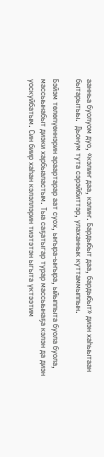аанньа буолуом дуо, «кэлиҥ даа, кэлиҥ. Бардыбыт даа, бардыбыт» диэн хаһыытаан бытарытыы.  Дьонум тута сэрэйбиттэр, улаханнык куттаммыппын.

Бэйэм төлөпүөннэрин араартарар аат суох, ыҥыра-ыҥыра, ыйыппыта буола буола, массыынабыт диэки харбыаластым. Тыа саҕатыгар турар массыынаҕа кэлэн да диэн уоскуйбатым. Син биир хаһан кэлэллэрин тиэтэтэн ыгыта үктээтим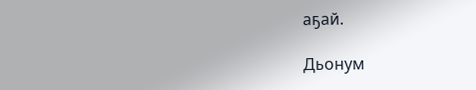аҕай.

Дьонум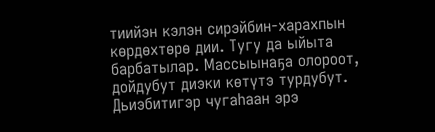тиийэн кэлэн сирэйбин-харахпын көрдөхтөрө дии. Тугу да ыйыта барбатылар. Массыынаҕа олороот, дойдубут диэки көтүтэ турдубут. Дьиэбитигэр чугаһаан эрэ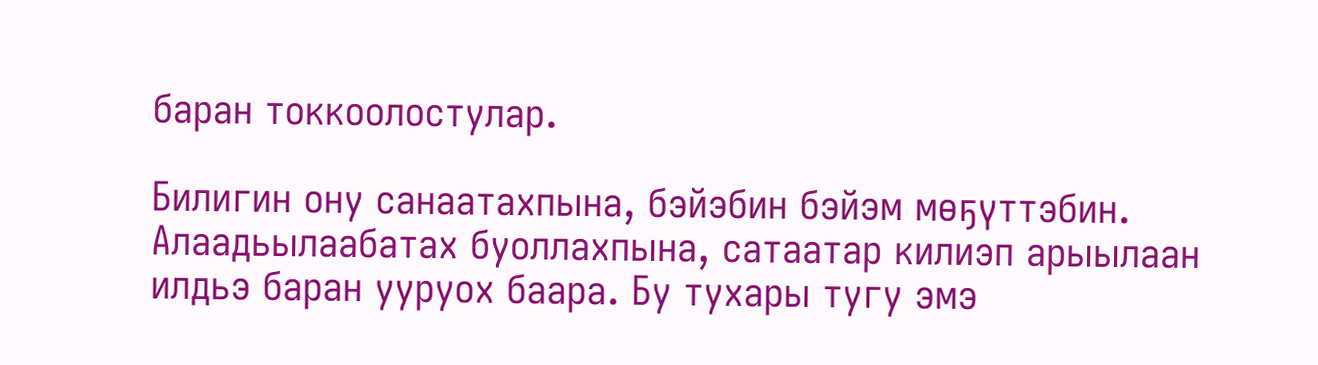баран токкоолостулар.

Билигин ону санаатахпына, бэйэбин бэйэм мөҕүттэбин. Алаадьылаабатах буоллахпына, сатаатар килиэп арыылаан илдьэ баран ууруох баара. Бу тухары тугу эмэ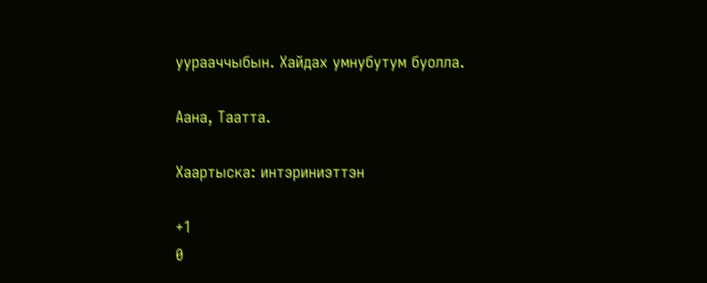уурааччыбын. Хайдах умнубутум буолла.

Аана, Таатта.

Хаартыска: интэриниэттэн

+1
0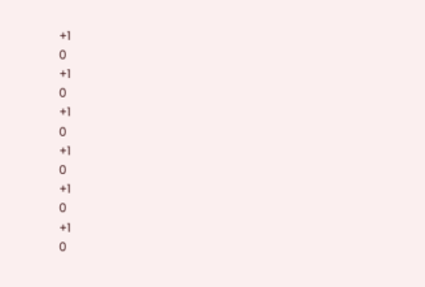+1
0
+1
0
+1
0
+1
0
+1
0
+1
0